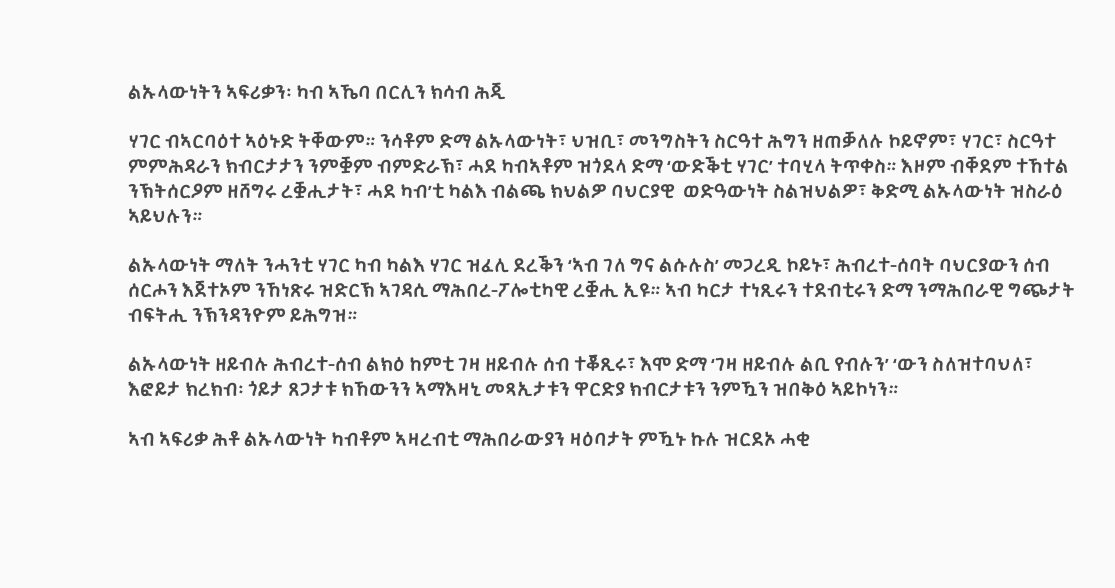ልኡላውነትን ኣፍሪቃን፡ ካብ ኣኼባ በርሊን ክሳብ ሕጂ

ሃገር ብኣርባዕተ ኣዕኑድ ትቐውም። ንሳቶም ድማ ልኡላውነት፣ ህዝቢ፣ መንግስትን ስርዓተ ሕግን ዘጠቓለሉ ኮይኖም፣ ሃገር፣ ስርዓተ ምምሕዳራን ክብርታታን ንምቛም ብምድራኽ፣ ሓደ ካብኣቶም ዝጎደላ ድማ ‘ውድቕቲ ሃገር’ ተባሂላ ትጥቀስ። እዞም ብቐደም ተኸተል ንኽትሰርዖም ዘሸግሩ ረቛሒታት፣ ሓደ ካብ’ቲ ካልእ ብልጫ ክህልዎ ባህርያዊ  ወድዓውነት ስልዝህልዎ፣ ቅድሚ ልኡላውነት ዝስራዕ ኣይህሉን።

ልኡላውነት ማለት ንሓንቲ ሃገር ካብ ካልእ ሃገር ዝፈሊ ደረቕን ‘ኣብ ገለ ግና ልሱሉስ’ መጋረዲ ኮይኑ፣ ሕብረተ-ሰባት ባህርያውን ሰብ ሰርሖን እጀተኦም ንኸነጽሩ ዝድርኽ ኣገዳሲ ማሕበረ-ፖሎቲካዊ ረቛሒ ኢዩ። ኣብ ካርታ ተነጺሩን ተደብቲሩን ድማ ንማሕበራዊ ግጭታት ብፍትሒ ንኽንዳንዮም ይሕግዝ።

ልኡላውነት ዘይብሉ ሕብረተ-ሰብ ልክዕ ከምቲ ገዛ ዘይብሉ ሰብ ተቖጺሩ፣ እሞ ድማ ‘ገዛ ዘይብሉ ልቢ የብሉን’ ‘ውን ስለዝተባህለ፣  እፎይታ ክረክብ፡ ጎይታ ጸጋታቱ ክኸውንን ኣማእዛኒ መጻኢታቱን ዋርድያ ክብርታቱን ንምዃን ዝበቅዕ ኣይኮነን።

ኣብ ኣፍሪቃ ሕቶ ልኡላውነት ካብቶም ኣዛረብቲ ማሕበራውያን ዛዕባታት ምዃኑ ኩሉ ዝርደኦ ሓቂ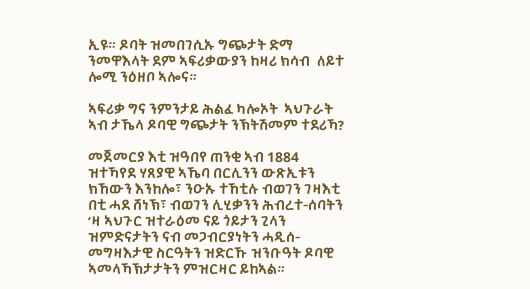ኢዩ። ዶባት ዝመበገሲኡ ግጭታት ድማ ንመዋእላት ደም ኣፍሪቃውያን ከዛሪ ክሳብ  ለይተ ሎሚ ንዕዘቦ ኣሎና።

ኣፍሪቃ ግና ንምንታይ ሕልፈ ካሎኦት  ኣህጉራት ኣብ ታኼላ ዶባዊ ግጭታት ንኽትሽመም ተደሪኻ?

መጀመርያ እቲ ዝዓበየ ጠንቂ ኣብ 1884 ዝተኻየደ ሃጸያዊ ኣኼባ በርሊንን ውጽኢቱን ክኸውን እንከሎ፣ ንዑኡ ተኸቲሉ ብወገን ገዛእቲ በቲ ሓደ ሸነኽ፣ ብወገን ሊሂቃንን ሕብረተ-ሰባትን ‘ዛ ኣህጉር ዝተራዕመ ናይ ጎይታን ጊላን ዝምድናታትን ናብ መጋብርያነትን ሓዲሰ-መግዛእታዊ ስርዓትን ዝድርኹ ዝንቡዓት ዶባዊ ኣመላኻኽታታትን ምዝርዛር ይከኣል።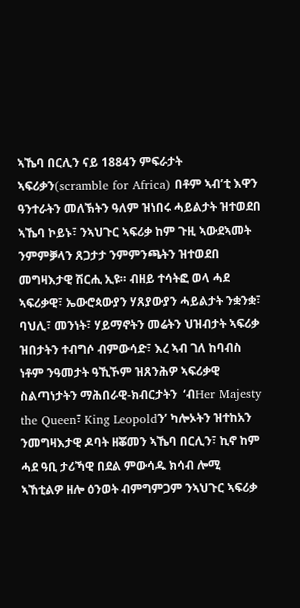ኣኼባ በርሊን ናይ 1884ን ምፍራታት ኣፍሪቃን(scramble for Africa) በቶም ኣብ’ቲ እዋን ዓንተራትን መለኽትን ዓለም ዝነበሩ ሓይልታት ዝተወደበ ኣኼባ ኮይኑ፣ ንኣህጉር ኣፍሪቃ ከም ጉዚ ኣውደኣመት ንምምቓላን ጸጋታታ ንምምንጫትን ዝተወደበ መግዛእታዊ ሽርሒ ኢዩ። ብዘይ ተሳትፎ ወላ ሓደ ኣፍሪቃዊ፣ ኤውሮጳውያን ሃጸያውያን ሓይልታት ንቋንቋ፣ ባህሊ፣ መንነት፣ ሃይማኖትን መሬትን ህዝብታት ኣፍሪቃ ዝበታትን ተብግሶ ብምውሳድ፣ እረ ኣብ ገለ ከባብስ ነቶም ንዓመታት ዓኺኾም ዝጸንሕዎ ኣፍሪቃዊ ስልጣነታትን ማሕበራዊ-ክብርታትን  ‘ብHer Majesty the Queen፣ King Leopoldን’ ካሎኦትን ዝተከአን ንመግዛእታዊ ዶባት ዘቖመን ኣኼባ በርሊን፣ ኪኖ ከም ሓደ ዓቢ ታሪኻዊ በደል ምውሳዱ ክሳብ ሎሚ ኣኸቲልዎ ዘሎ ዕንወት ብምግምጋም ንኣህጉር ኣፍሪቃ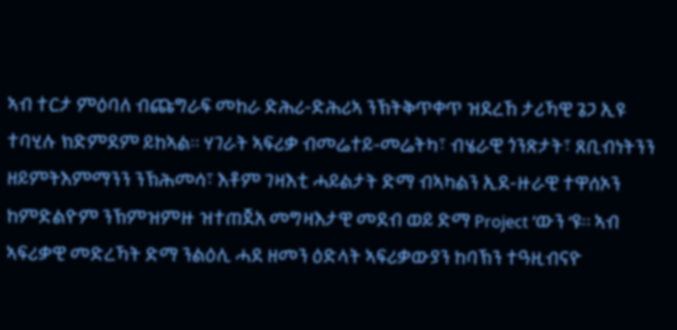ኣብ ተርታ ምዕባለ ብጩግራፍ መከራ ድሕሪ-ድሕሪኣ ንኽትቅጥቀጥ ዝደረኸ ታሪኻዊ ጌጋ ኢዩ ተባሂሉ ክድምደም ይከኣል። ሃገራት ኣፍሪቃ ብመሬተይ-መሬትካ፣ ብሄራዊ ጎንጽታት፣ ጸቢብነትንን ዘይምትእምማንን ንኽሕመሳ፣ እቶም ገዛእቲ ሓይልታት ድማ ብኣካልን ኢደ-ዙራዊ ተዋሰኦን ከምድልዮም ንኽምዝምዙ ዝተጠጀአ መግዛእታዊ መደብ ወይ ድማ Project ‘ውን ‘ዩ። ኣብ ኣፍሪቃዊ መድረኻት ድማ ንልዕሊ ሓደ ዘመን ዕድላት ኣፍሪቃውያን ከባኽን ተዓዚብናዮ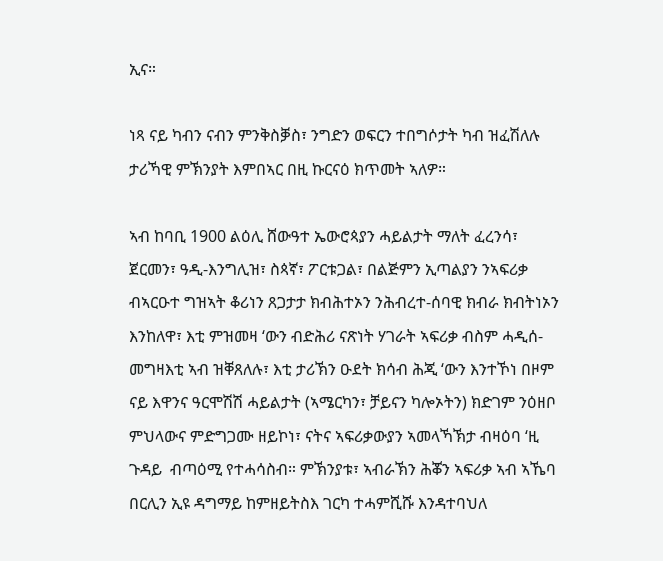ኢና።

ነጻ ናይ ካብን ናብን ምንቅስቓስ፣ ንግድን ወፍርን ተበግሶታት ካብ ዝፈሽለሉ ታሪኻዊ ምኽንያት እምበኣር በዚ ኩርናዕ ክጥመት ኣለዎ።

ኣብ ከባቢ 1900 ልዕሊ ሸውዓተ ኤውሮጳያን ሓይልታት ማለት ፈረንሳ፣ ጀርመን፣ ዓዲ-እንግሊዝ፣ ስጳኛ፣ ፖርቱጋል፣ በልጅምን ኢጣልያን ንኣፍሪቃ ብኣርዑተ ግዝኣት ቆሪነን ጸጋታታ ክብሕተኦን ንሕብረተ-ሰባዊ ክብራ ክብትነኦን እንከለዋ፣ እቲ ምዝመዛ ‘ውን ብድሕሪ ናጽነት ሃገራት ኣፍሪቃ ብስም ሓዲሰ-መግዛእቲ ኣብ ዝቐጸለሉ፣ እቲ ታሪኽን ዑደት ክሳብ ሕጂ ‘ውን እንተኾነ በዞም ናይ እዋንና ዓርሞሽሽ ሓይልታት (ኣሜርካን፣ ቻይናን ካሎኦትን) ክድገም ንዕዘቦ ምህላውና ምድግጋሙ ዘይኮነ፣ ናትና ኣፍሪቃውያን ኣመላኻኽታ ብዛዕባ ‘ዚ ጉዳይ  ብጣዕሚ የተሓሳስብ። ምኽንያቱ፣ ኣብራኽን ሕቖን ኣፍሪቃ ኣብ ኣኼባ በርሊን ኢዩ ዳግማይ ከምዘይትስእ ገርካ ተሓምሺሹ እንዳተባህለ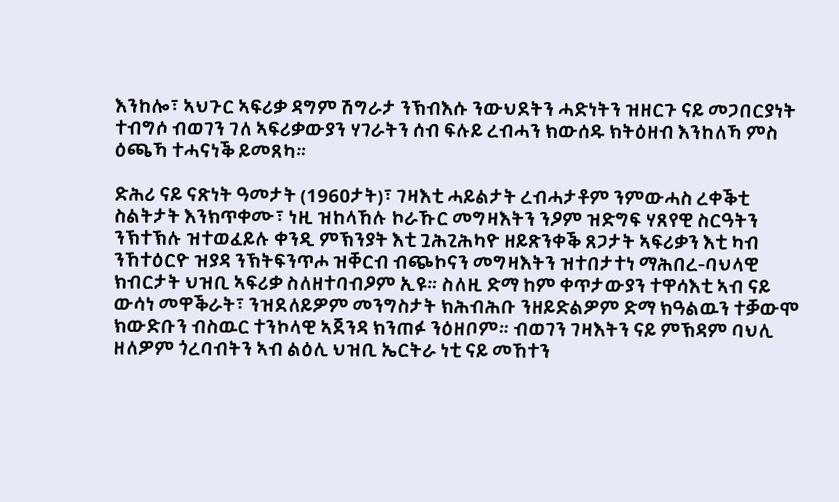እንከሎ፣ ኣህጉር ኣፍሪቃ ዳግም ሽግራታ ንኽብእሱ ንውህደትን ሓድነትን ዝዘርጉ ናይ መጋበርያነት ተብግሶ ብወገን ገለ ኣፍሪቃውያን ሃገራትን ሰብ ፍሉይ ረብሓን ክውሰዱ ክትዕዘብ እንከለኻ ምስ ዕጫኻ ተሓናነቕ ይመጸካ።

ድሕሪ ናይ ናጽነት ዓመታት (1960ታት)፣ ገዛእቲ ሓይልታት ረብሓታቶም ንምውሓስ ረቀቕቲ ስልትታት እንክጥቀሙ፣ ነዚ ዝከላኸሉ ኮራኹር መግዛእትን ንዖም ዝድግፍ ሃጸየዊ ስርዓትን ንኽተኽሉ ዝተወፈይሉ ቀንዲ ምኽንያት እቲ ጓሕጊሕካዮ ዘይጽንቀቕ ጸጋታት ኣፍሪቃን እቲ ካብ ንኸተዕርዮ ዝያዳ ንኽትፍንጥሖ ዝቐርብ ብጭኮናን መግዛእትን ዝተበታተነ ማሕበረ-ባህላዊ ክብርታት ህዝቢ ኣፍሪቃ ስለዘተባብዖም ኢዩ። ስለዚ ድማ ከም ቀጥታውያን ተዋሳእቲ ኣብ ናይ ውሳነ መዋቕራት፣ ንዝደለይዎም መንግስታት ክሕብሕቡ ንዘይድልዎም ድማ ክዓልዉን ተቓውሞ ክውድቡን ብስዉር ተንኮላዊ ኣጀንዳ ክንጠፉ ንዕዘቦም። ብወገን ገዛእትን ናይ ምኽዳም ባህሊ ዘለዎም ጎረባብትን ኣብ ልዕሊ ህዝቢ ኤርትራ ነቲ ናይ መኸተን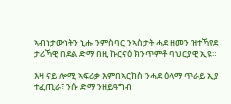ኣብነታውነትን ኒሑ ንምስባር ንኣስታት ሓደ ዘመን ዝተኻየደ ታሪኻዊ በደል ድማ በዚ ኩርናዕ ክንጥምቶ ባህርያዊ ኢዩ።

እዛ ናይ ሎሚ ኣፍሪቃ እምበኣርከስ ንሓደ ዕላማ ጥራይ ኢያ ተፈጢራ፣ ንሱ ድማ ንዘይዓግብ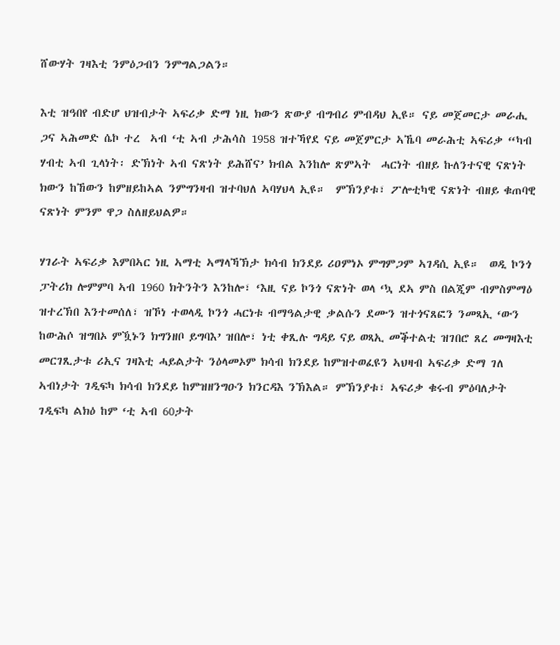ሸውሃት ገዛእቲ ንምዕጋብን ንምግልጋልን።

እቲ ዝዓበየ ብድሆ ህዝብታት ኣፍሪቃ ድማ ነዚ ክውን ጽውያ ብግብሪ ምብዳህ ኢዩ። ናይ መጀመርታ መራሒ ጋና ኣሕመድ ሴኮ ተረ  ኣብ ‘ቲ ኣብ ታሕሳስ 1958 ዝተኻየደ ናይ መጀምርታ ኣኼባ መራሕቲ ኣፍሪቃ “ካብ ሃብቲ ኣብ ጊላነት፡ ድኽነት ኣብ ናጽነት ይሕሸና’ ክብል እንከሎ ጽምኣት  ሓርነት ብዘይ ኩለንተናዊ ናጽነት ክውን ከኸውን ከምዘይከኣል ንምግንዛብ ዝተባህለ ኣባሃህላ ኢዩ።  ምኽንያቱ፣ ፖሎቲካዊ ናጽነት ብዘይ ቁጠባዊ ናጽነት ምንም ዋጋ ስለዘይህልዎ።

ሃገራት ኣፍሪቃ እምበኣር ነዚ ኣማቲ ኣማላኻኽታ ክሳብ ክንደይ ሪዐምነኦ ምግምጋም ኣገዳሲ ኢዩ።  ወዲ ኮንጎ ፓትሪክ ሎምምባ ኣብ 1960 ክትንትን እንከሎ፣ ‘እዚ ናይ ኮንጎ ናጽነት ወላ ‘ኳ ደኣ ምስ በልጂም ብምስምማዕ ዝተረኽበ እንተመሰለ፣ ዝኾነ ተወላዲ ኮንጎ ሓርነቱ ብማዓልታዊ ቃልሱን ደሙን ዝተጎናጸፎን ንመጻኢ ‘ውን ከውሕሶ ዝግበኦ ምዃኑን ክግንዘቦ ይግባእ’ ዝበሎ፣ ነቲ ቀጺሉ ግዳይ ናይ ወጻኢ መቕተልቲ ዝገበሮ ጸረ መግዛእቲ መርገጺታቱ ሪኢና ገዛእቲ ሓይልታት ንዕላመኦም ክሳብ ክንደይ ከምዝተወፈዩን ኣህዛብ ኣፍሪቃ ድማ ገለ ኣብነታት ገዲፍካ ክሳብ ክንደይ ከምዝዘንግዑን ክንርዳእ ንኽእል። ምኽንያቱ፣ ኣፍሪቃ ቁሩብ ምዕባለታት ገዲፍካ ልክዕ ከም ‘ቲ ኣብ 60ታት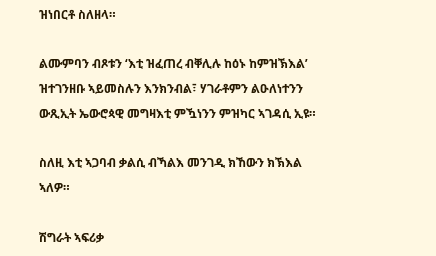ዝነበርቶ ስለዘላ።

ልሙምባን ብጾቱን ‘እቲ ዝፈጠረ ብቐሊሉ ከዕኑ ከምዝኽእል’ ዝተገንዘቡ ኣይመስሉን እንክንብል፣ ሃገራቶምን ልዑለነተንን ውጺኢት ኤውሮጳዊ መግዛእቲ ምዃነንን ምዝካር ኣገዳሲ ኢዩ።

ስለዚ እቲ ኣጋባብ ቃልሲ ብኻልእ መንገዲ ክኸውን ክኽእል ኣለዎ።

ሽግራት ኣፍሪቃ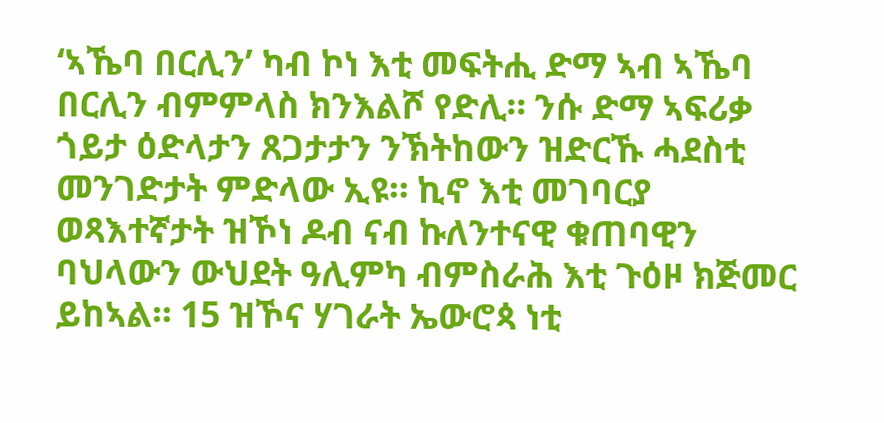‘ኣኼባ በርሊን’ ካብ ኮነ እቲ መፍትሒ ድማ ኣብ ኣኼባ በርሊን ብምምላስ ክንእልሾ የድሊ። ንሱ ድማ ኣፍሪቃ ጎይታ ዕድላታን ጸጋታታን ንኽትከውን ዝድርኹ ሓደስቲ መንገድታት ምድላው ኢዩ። ኪኖ እቲ መገባርያ ወጻእተኛታት ዝኾነ ዶብ ናብ ኩለንተናዊ ቁጠባዊን ባህላውን ውህደት ዓሊምካ ብምስራሕ እቲ ጉዕዞ ክጅመር ይከኣል። 15 ዝኾና ሃገራት ኤውሮጳ ነቲ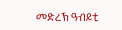መድረኽ ዓብይቲ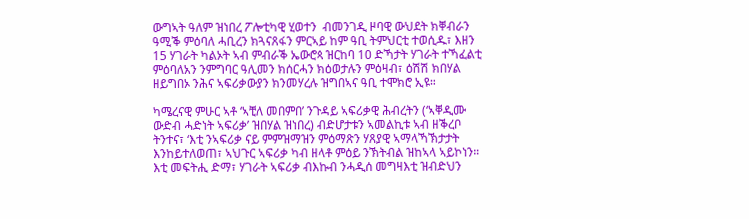ውግኣት ዓለም ዝነበረ ፖሎቲካዊ ሂወተን  ብመንገዲ ዞባዊ ውህደት ክቐብራን ዓሚቕ ምዕባለ ሓቢረን ክጓናጸፋን ምርኣይ ከም ዓቢ ትምህርቲ ተወሲዱ፣ እዘን 15 ሃገራት ካልኦት ኣብ ምብራቕ ኤውሮጳ ዝርከባ 10 ድኻታት ሃገራት ተኻፈልቲ ምዕባለአን ንምግባር ዓሊመን ክሰርሓን ክዕወታሉን ምዕዛብ፣ ዕሽሽ ክበሃል ዘይግበኦ ንሕና ኣፍሪቃውያን ክንመሃረሉ ዝግበኣና ዓቢ ተሞክሮ ኢዩ።

ካሜረናዊ ምሁር ኣቶ ‘ኣቺለ መበምበ’ ንጉዳይ ኣፍሪቃዊ ሕብረትን (‘ኣቐዲሙ ውድብ ሓድነት ኣፍሪቃ’ ዝበሃል ዝነበረ) ብድሆታቱን ኣመልኪቱ ኣብ ዘቕረቦ ትንተና፣ ‘እቲ ንኣፍሪቃ ናይ ምምዝማዝን ምዕማጽን ሃጸያዊ ኣማላኻኽታታት እንከይተለወጠ፣ ኣህጉር ኣፍሪቃ ካብ ዘላቶ ምዕይ ንኽትብል ዝከኣላ ኣይኮነን። እቲ መፍትሒ ድማ፣ ሃገራት ኣፍሪቃ ብእኩብ ንሓዲሰ መግዛእቲ ዝብድህን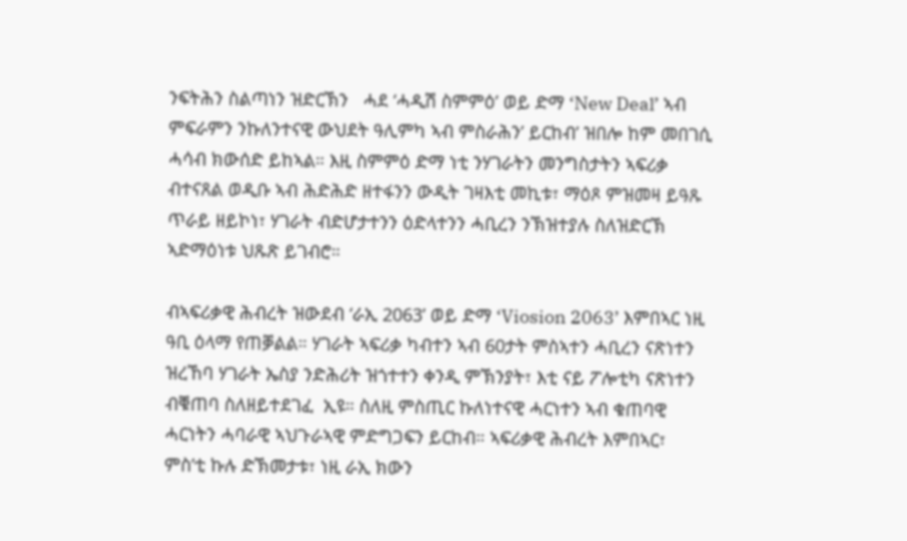ንፍትሕን ስልጣነን ዝድርኽን   ሓደ ‘ሓዲሽ ስምምዕ’ ወይ ድማ ‘New Deal’ ኣብ ምፍራምን ንኩለንተናዊ ውህደት ዓሊምካ ኣብ ምስራሕን’ ይርከብ’ ዝበሎ ከም መበገሲ ሓሳብ ክውሰድ ይከኣል። እዚ ስምምዕ ድማ ነቲ ንሃገራትን መንግስታትን ኣፍሪቃ ብተናጸል ወዲቡ ኣብ ሕድሕድ ዘተፋንን ውዲት ገዛእቲ መኪቱ፣ ማዕጾ ምዝመዛ ይዓጹ ጥራይ ዘይኮነ፣ ሃገራት ብድሆታተንን ዕድላተንን ሓቢረን ንኽዝተያሉ ስለዝድርኽ ኣድማዕነቱ ህጹጽ ይገብሮ።

ብኣፍሪቃዊ ሕብረት ዝውደብ ‘ራኢ 2063’ ወይ ድማ ‘Viosion 2063’ እምበኣር ነዚ ዓቢ ዕላማ የጠቓልል። ሃገራት ኣፍሪቃ ካብተን ኣብ 60ታት ምስኣተን ሓቢረን ናጽነተን ዝረኸባ ሃገራት ኤስያ ንድሕሪት ዝጎተተን ቀንዲ ምኽንያት፣ እቲ ናይ ፖሎቲካ ናጽነተን ብቑጠባ ስለዘይተደገፈ  ኢዩ። ስለዚ ምስጢር ኩለነተናዊ ሓርነተን ኣብ ቁጠባዊ ሓርነትን ሓባራዊ ኣህጉራኣዊ ምድግጋፍን ይርከብ። ኣፍሪቃዊ ሕብረት እምበኣር፣ ምስ’ቲ ኩሉ ድኽመታቱ፣ ነዚ ራኢ ክውን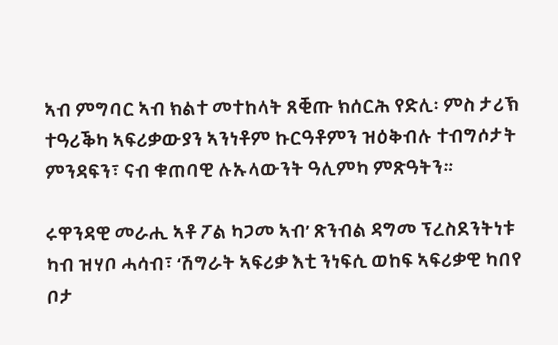ኣብ ምግባር ኣብ ክልተ መተከላት ጸቒጡ ክሰርሕ የድሊ፡ ምስ ታሪኽ ተዓሪቕካ ኣፍሪቃውያን ኣንነቶም ኩርዓቶምን ዝዕቅብሉ ተብግሶታት ምንዳፍን፣ ናብ ቁጠባዊ ሉኡላውንት ዓሊምካ ምጽዓትን።

ሩዋንዳዊ መራሒ ኣቶ ፖል ካጋመ ኣብ’ ጽንብል ዳግመ ፕረስደንትነቱ ካብ ዝሃቦ ሓሳብ፣ ‘ሽግራት ኣፍሪቃ እቲ ንነፍሲ ወከፍ ኣፍሪቃዊ ካበየ ቦታ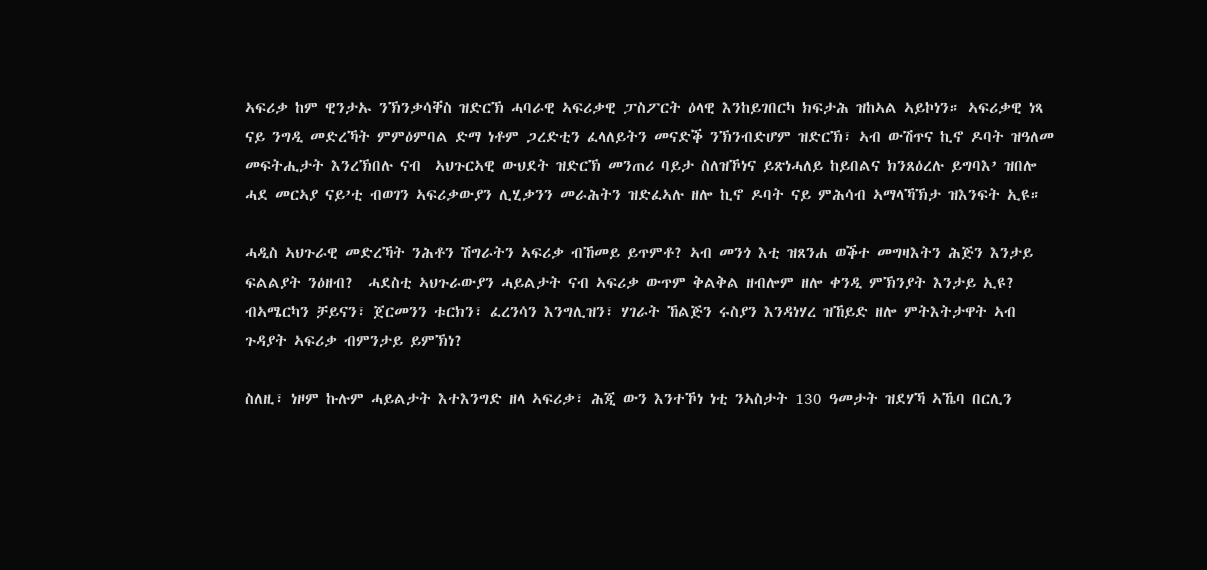ኣፍሪቃ ከም ዊንታኡ ንኽንቃሳቐስ ዝድርኽ ሓባራዊ ኣፍሪቃዊ ፓስፖርት ዕላዊ እንከይገበርካ ክፍታሕ ዝከኣል ኣይኮነን። ኣፍሪቃዊ ነጻ ናይ ንግዲ መድረኻት ምምዕምባል ድማ ነቶም ጋረድቲን ፈላለይትን መናድቕ ንኽንብድሆም ዝድርኽ፣ ኣብ ውሽጥና ኪኖ ዶባት ዝዓለመ መፍትሒታት እንረኽበሉ ናብ  ኣህጉርኣዊ ውህደት ዝድርኽ መንጠሪ ባይታ ስለዝኾነና ይጽነሓለይ ከይበልና ክንጸዕረሉ ይግባእ’ ዝበሎ ሓደ መርኣያ ናይ’ቲ ብወገን ኣፍሪቃውያን ሊሂቃንን መራሕትን ዝድፈኣሉ ዘሎ ኪኖ ዶባት ናይ ምሕሳብ ኣማላኻኽታ ዝእንፍት ኢዩ።

ሓዲስ ኣህጉራዊ መድረኻት ንሕቶን ሽግራትን ኣፍሪቃ ብኸመይ ይጥምቶ? ኣብ መንጎ እቲ ዝጸንሐ ወቕተ መግዛእትን ሕጅን እንታይ ፍልልያት ንዕዘብ?  ሓደስቲ ኣህጉራውያን ሓይልታት ናብ ኣፍሪቃ ውጥም ቅልቅል ዘብሎም ዘሎ ቀንዲ ምኽንያት እንታይ ኢዩ?  ብኣሜርካን ቻይናን፣ ጀርመንን ቱርክን፣ ፈረንሳን እንግሊዝን፣ ሃገራት ኸልጅን ሩስያን እንዳነሃረ ዝኸይድ ዘሎ ምትእትታዋት ኣብ ጉዳያት ኣፍሪቃ ብምንታይ ይምኽነ?

ስለዚ፣ ነዞም ኩሉም ሓይልታት እተእንግድ ዘላ ኣፍሪቃ፣ ሕጂ ውን እንተኾነ ነቲ ንኣስታት 130 ዓመታት ዝደሃኻ ኣኼባ በርሊን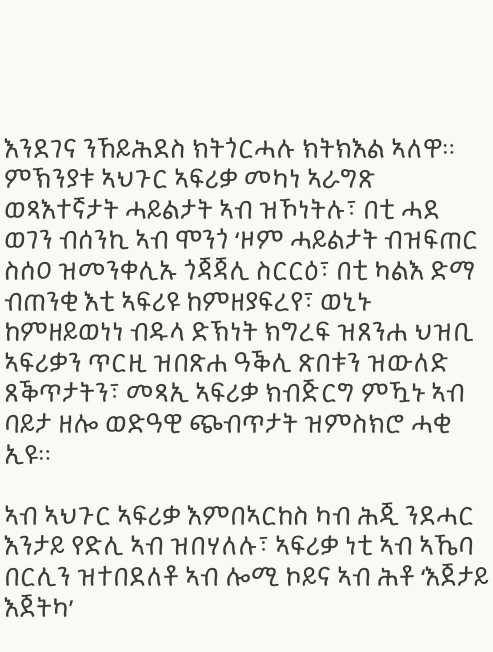እንደገና ንኸይሕደስ ክትጎርሓሉ ክትክእል ኣለዋ። ምኽንያቱ ኣህጉር ኣፍሪቃ መካነ ኣራግጽ ወጻእተኛታት ሓይልታት ኣብ ዝኾነትሉ፣ በቲ ሓደ ወገን ብሰንኪ ኣብ ሞንጎ ‘ዞም ሓይልታት ብዝፍጠር ስሰዐ ዝመንቀሊኡ ጎጃጃሊ ስርርዕ፣ በቲ ካልእ ድማ ብጠንቂ እቲ ኣፍሪዩ ከምዘያፍረየ፣ ወኒኑ ከምዘይወነነ ብዱላ ድኽነት ክግረፍ ዝጸንሐ ህዝቢ ኣፍሪቃን ጥርዚ ዝበጽሐ ዓቕሊ ጽበቱን ዝውለድ ጸቕጥታትን፣ መጻኢ ኣፍሪቃ ክብጅርግ ምዃኑ ኣብ ባይታ ዘሎ ወድዓዊ ጭብጥታት ዝምስክሮ ሓቂ ኢዩ።

ኣብ ኣህጉር ኣፍሪቃ እምበኣርከስ ካብ ሕጂ ንደሓር እንታይ የድሊ ኣብ ዝበሃለሉ፣ ኣፍሪቃ ነቲ ኣብ ኣኼባ በርሊን ዝተበደለቶ ኣብ ሎሚ ኮይና ኣብ ሕቶ ‘እጀታይ እጀትካ’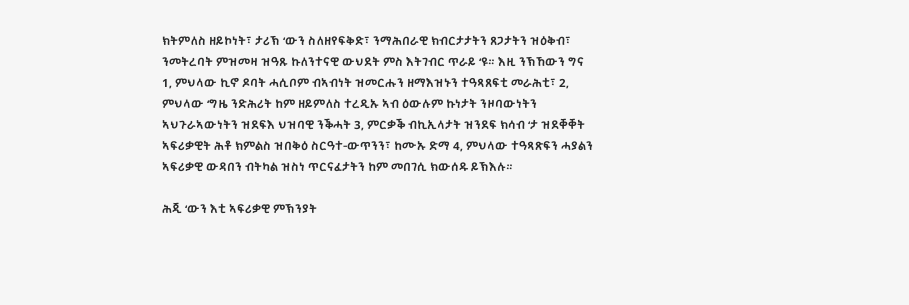ክትምለስ ዘይኮነት፣ ታሪኽ ‘ውን ስለዘየፍቅድ፣ ንማሕበራዊ ክብርታታትን ጸጋታትን ዝዕቅብ፣ ንመትረባት ምዝመዛ ዝዓጹ ኩለንተናዊ ውህደት ምስ እትገብር ጥራይ ‘ዩ። እዚ ንኽኸውን ግና 1, ምህላው ኪኖ ዶባት ሓሲቦም ብኣብነት ዝመርሑን ዘማእዝኑን ተዓጻጸፍቲ መራሕቲ፣ 2, ምህላው ‘ግዜ ንድሕሪት ከም ዘይምለስ ተረዲኡ ኣብ ዕውሉም ኩነታት ንዞባውነትን ኣህጉራኣውነትን ዝደፍእ ህዝባዊ ንቕሓት 3, ምርቃቕ ብኪኢላታት ዝንደፍ ክሳብ ‘ታ ዝደቐቐት ኣፍሪቃዊት ሕቶ ክምልስ ዝበቅዕ ስርዓተ-ውጥንን፣ ከሙኡ ድማ 4, ምህላው ተዓጻጽፍን ሓያልን ኣፍሪቃዊ ውዳበን ብትካል ዝስነ ጥርናፈታትን ከም መበገሲ ክውሰዱ ይኽእሉ።

ሕጂ ‘ውን እቲ ኣፍሪቃዊ ምኽንያት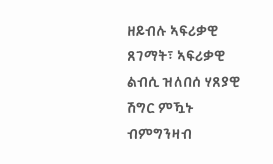ዘይብሉ ኣፍሪቃዊ ጸገማት፣ ኣፍሪቃዊ ልብሲ ዝለበሰ ሃጸያዊ ሽግር ምዃኑ ብምግንዛብ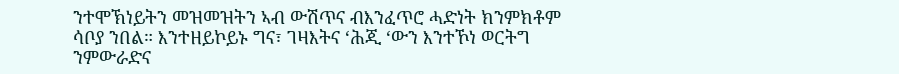ንተሞኽነይትን መዝመዝትን ኣብ ውሽጥና ብእንፈጥሮ ሓድነት ክንምክቶም ሳቦያ ንበል። እንተዘይኮይኑ ግና፣ ገዛእትና ‘ሕጂ ‘ውን እንተኾነ ወርትግ ንምውራድና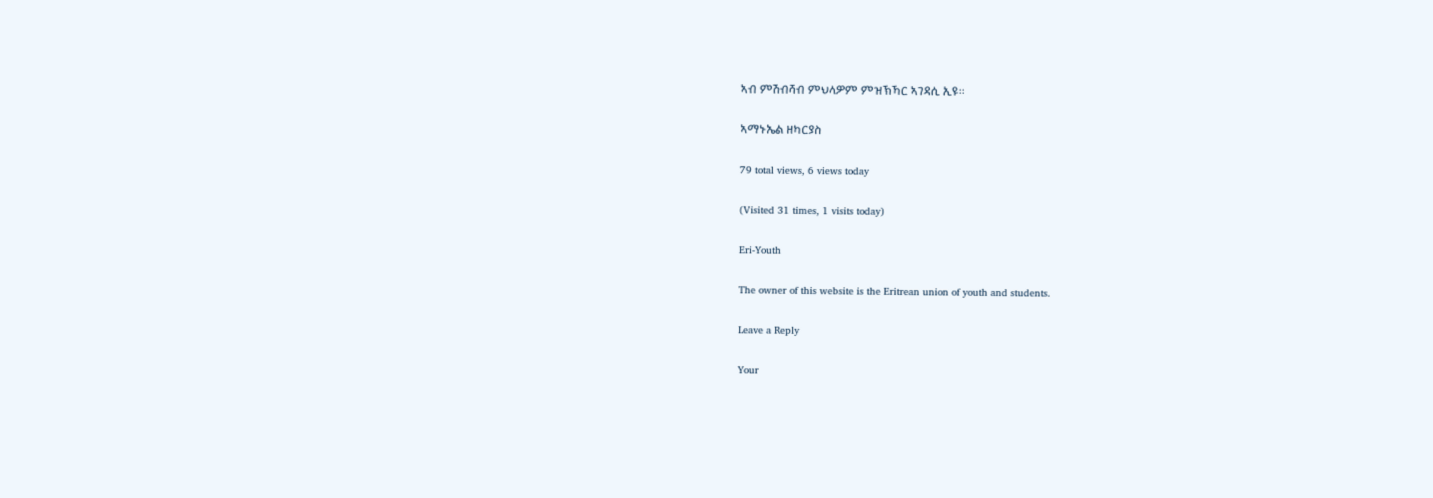ኣብ ምሽብሻብ ምህላዎም ምዝኽኻር ኣገዳሲ ኢዩ።

ኣማኑኤል ዘካርያስ

79 total views, 6 views today

(Visited 31 times, 1 visits today)

Eri-Youth

The owner of this website is the Eritrean union of youth and students.

Leave a Reply

Your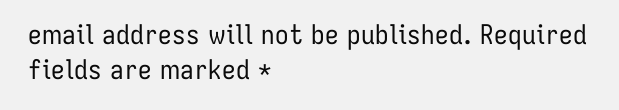email address will not be published. Required fields are marked *